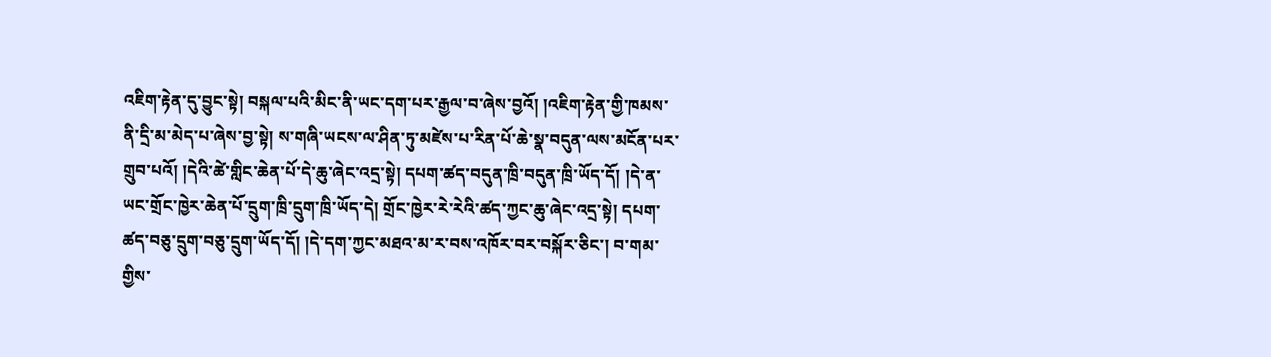འཇིག་རྟེན་དུ་བྱུང་སྟེ། བསྐལ་པའི་མིང་ནི་ཡང་དག་པར་རྒྱལ་བ་ཞེས་བྱའོ། །འཇིག་རྟེན་གྱི་ཁམས་ནི་དྲི་མ་མེད་པ་ཞེས་བྱ་སྟེ། ས་གཞི་ཡངས་ལ་ཤིན་ཏུ་མཛེས་པ་རིན་པོ་ཆེ་སྣ་བདུན་ལས་མངོན་པར་གྲུབ་པའོ། །དེའི་ཚེ་གླིང་ཆེན་པོ་དེ་ཆུ་ཞེང་འདྲ་སྟེ། དཔག་ཚད་བདུན་ཁྲི་བདུན་ཁྲི་ཡོད་དོ། །དེ་ན་ཡང་གྲོང་ཁྱེར་ཆེན་པོ་དྲུག་ཁྲི་དྲུག་ཁྲི་ཡོད་དེ། གྲོང་ཁྱེར་རེ་རེའི་ཚད་ཀྱང་ཆུ་ཞེང་འདྲ་སྟེ། དཔག་ཚད་བཅུ་དྲུག་བཅུ་དྲུག་ཡོད་དོ། །དེ་དག་ཀྱང་མཐའ་མ་ར་བས་འཁོར་བར་བསྐོར་ཅིང་། བ་གམ་གྱིས་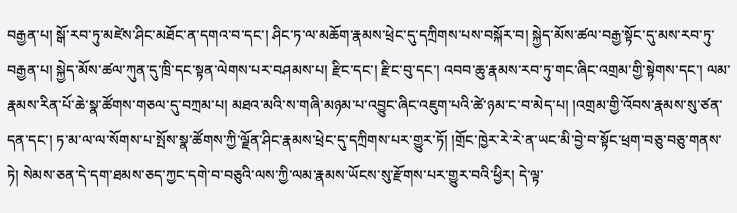བརྒྱན་པ། སྒོ་རབ་ཏུ་མཛེས་ཤིང་མཐོང་ན་དགའ་བ་དང་། ཤིང་ཏ་ལ་མཆོག་རྣམས་ཕྲེང་དུ་དཀྲིགས་པས་བསྐོར་བ། སྐྱེད་མོས་ཚལ་བརྒྱ་སྟོང་དུ་མས་རབ་ཏུ་བརྒྱན་པ། སྐྱེད་མོས་ཚལ་ཀུན་དུ་ཁྲི་དང་སྟན་ལེགས་པར་བཤམས་པ། རྫིང་དང་། རྫིང་བུ་དང་། འབབ་ཆུ་རྣམས་རབ་ཏུ་གང་ཞིང་འགྲམ་གྱི་སྟེགས་དང་། ལམ་རྣམས་རིན་པོ་ཆེ་སྣ་ཚོགས་གཅལ་དུ་བཀྲམ་པ། མཐའ་མའི་ས་གཞི་མཉམ་པ་འབྱུང་ཞིང་འཇུག་པའི་ཚེ་ཉམ་ང་བ་མེད་པ། །འགྲམ་གྱི་འོབས་རྣམས་སུ་ཙན་དན་དང་། ཏ་མ་ལ་ལ་སོགས་པ་སྤོས་སྣ་ཚོགས་ཀྱི་ལྗོན་ཤིང་རྣམས་ཕྲེང་དུ་དཀྲིགས་པར་གྱུར་ཏོ། །གྲོང་ཁྱེར་རེ་རེ་ན་ཡང་མི་བྱེ་བ་སྟོང་ཕྲག་བཅུ་བཅུ་གནས་ཏེ། སེམས་ཅན་དེ་དག་ཐམས་ཅད་ཀྱང་དགེ་བ་བཅུའི་ལས་ཀྱི་ལམ་རྣམས་ཡོངས་སུ་རྫོགས་པར་གྱུར་བའི་ཕྱིར། དེ་ལྟ་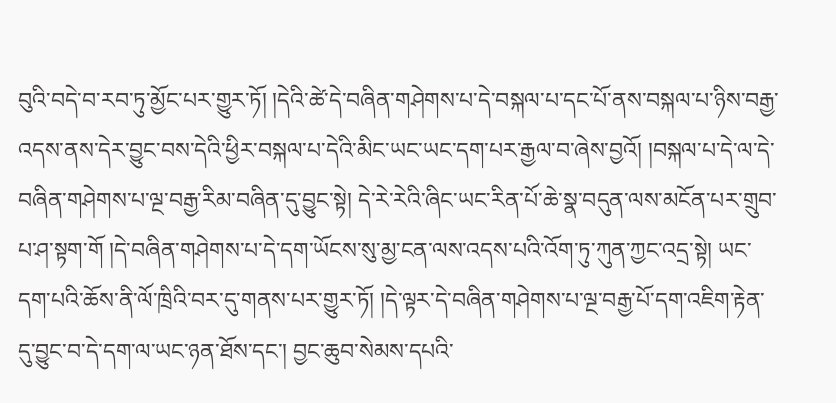བུའི་བདེ་བ་རབ་ཏུ་མྱོང་པར་གྱུར་ཏོ། །དེའི་ཚེ་དེ་བཞིན་གཤེགས་པ་དེ་བསྐལ་པ་དང་པོ་ནས་བསྐལ་པ་ཉིས་བརྒྱ་འདས་ནས་དེར་བྱུང་བས་དེའི་ཕྱིར་བསྐལ་པ་དེའི་མིང་ཡང་ཡང་དག་པར་རྒྱལ་བ་ཞེས་བྱའོ། །བསྐལ་པ་དེ་ལ་དེ་བཞིན་གཤེགས་པ་ལྔ་བརྒྱ་རིམ་བཞིན་དུ་བྱུང་སྟེ། དེ་རེ་རེའི་ཞིང་ཡང་རིན་པོ་ཆེ་སྣ་བདུན་ལས་མངོན་པར་གྲུབ་པ་ཤ་སྟག་གོ །དེ་བཞིན་གཤེགས་པ་དེ་དག་ཡོངས་སུ་མྱ་ངན་ལས་འདས་པའི་འོག་ཏུ་ཀུན་ཀྱང་འདྲ་སྟེ། ཡང་དག་པའི་ཆོས་ནི་ལོ་ཁྲིའི་བར་དུ་གནས་པར་གྱུར་ཏོ། །དེ་ལྟར་དེ་བཞིན་གཤེགས་པ་ལྔ་བརྒྱ་པོ་དག་འཇིག་རྟེན་དུ་བྱུང་བ་དེ་དག་ལ་ཡང་ཉན་ཐོས་དང་། བྱང་ཆུབ་སེམས་དཔའི་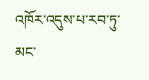འཁོར་འདུས་པ་རབ་ཏུ་མང་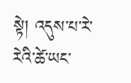སྟེ། འདུས་པ་རེ་རེའི་ཚེ་ཡང་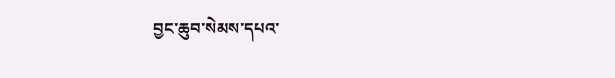བྱང་ཆུབ་སེམས་དཔའ་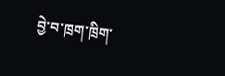བྱེ་བ་ཁྲག་ཁྲིག་